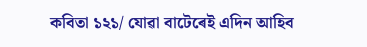কবিতা ১২১/ যোৱা বাটেৰেই এদিন আহিব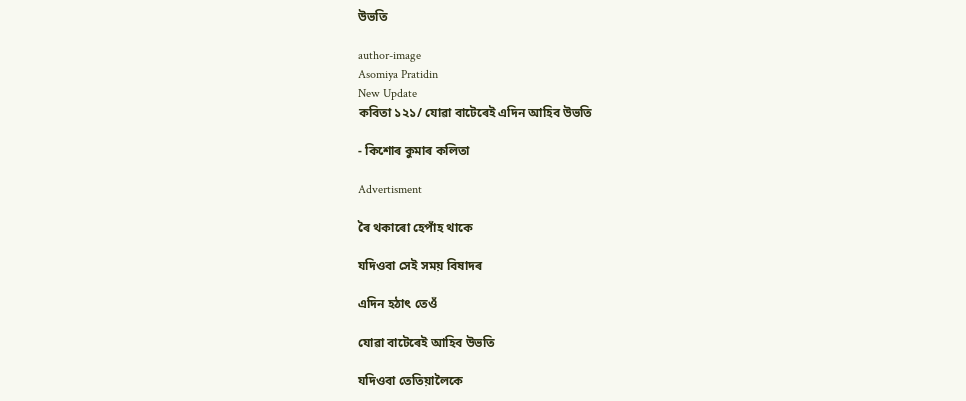উভতি

author-image
Asomiya Pratidin
New Update
কবিতা ১২১/ যোৱা বাটেৰেই এদিন আহিব উভতি

- কিশোৰ কুমাৰ কলিতা

Advertisment

ৰৈ থকাৰো হেপাঁহ থাকে

যদিওবা সেই সময় বিষাদৰ

এদিন হঠাৎ তেওঁ

যোৱা বাটেৰেই আহিব উভতি

যদিওবা তেতিয়ালৈকে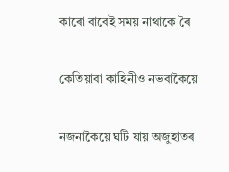কাৰো বাবেই সময় নাথাকে ৰৈ

কেতিয়াবা কাহিনীও নভবাকৈয়ে

নজনাকৈয়ে ঘটি যায় অজুহাতৰ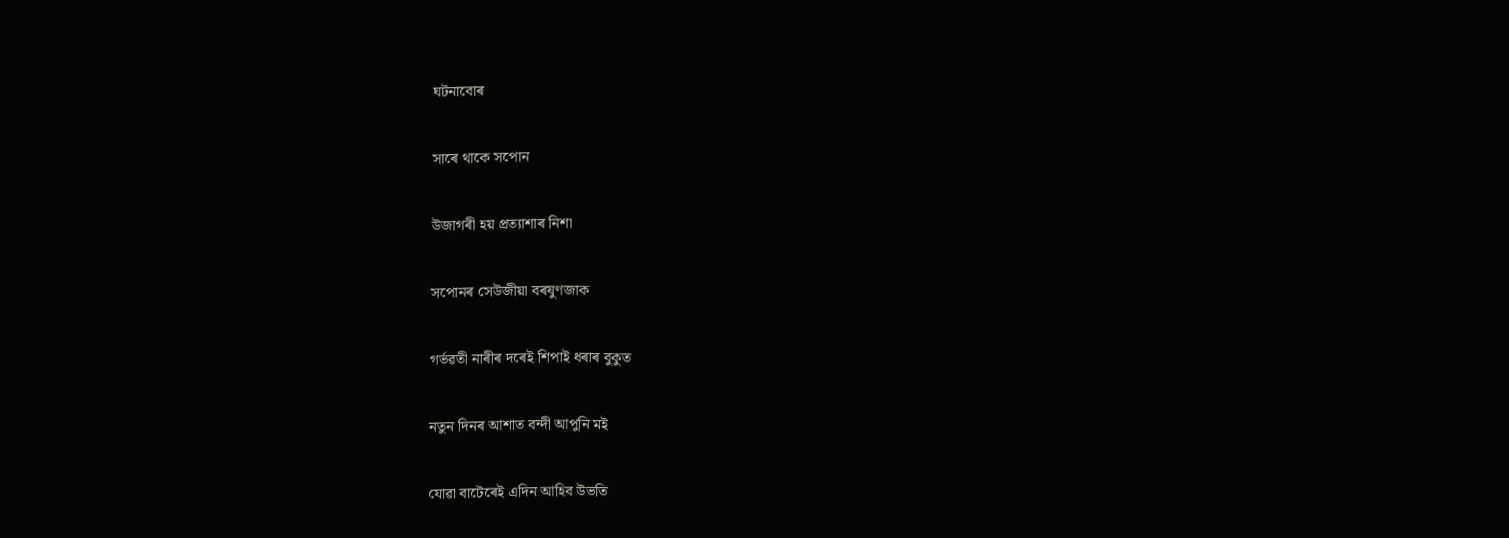ঘটনাবোৰ

সাৰে থাকে সপোন

উজাগৰী হয় প্ৰত্যাশাৰ নিশা

সপোনৰ সেউজীয়া বৰষুণজাক

গৰ্ভৱতী নাৰীৰ দৰেই শিপাই ধৰাৰ বুকুত

নতুন দিনৰ আশাত বন্দী আপুনি মই

যোৱা বাটেৰেই এদিন আহিব উভতি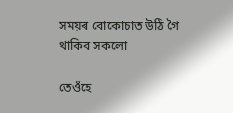সময়ৰ বোকোচাত উঠি গৈ থাকিব সকলো

তেওঁহে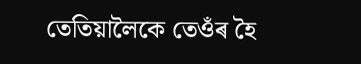তেতিয়ালৈকে তেওঁৰ হৈ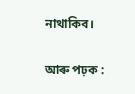নাথাকিব।

আৰু পঢ়ক :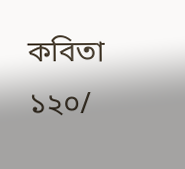কবিতা ১২০/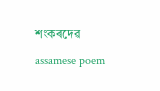শংকৰদেৱ

assamese poem